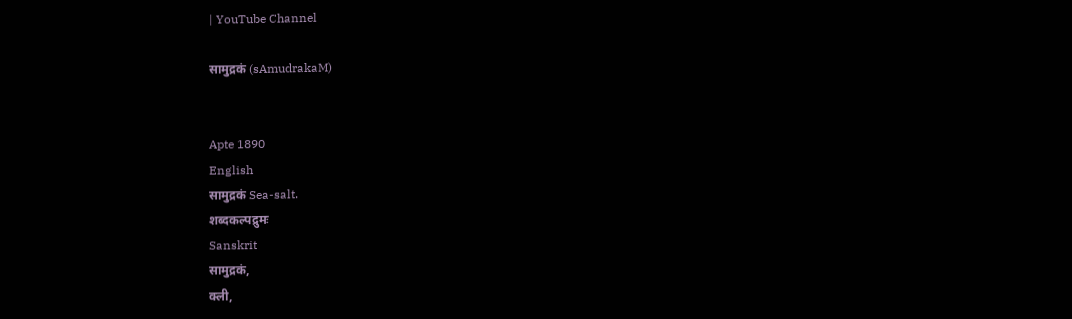| YouTube Channel

सामुद्रकं (sAmudrakaM)


Apte 1890
English
सामुद्रकं Sea-salt.
शब्दकल्पद्रुमः
Sanskrit
सामुद्रकं,
क्ली,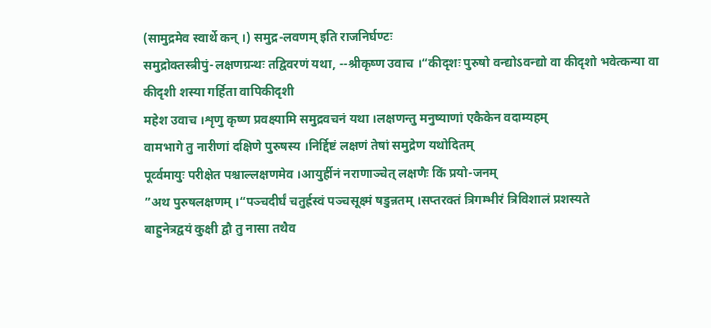(सामुद्रमेव स्वार्थे कन् ।) समुद्र-लवणम् इति राजनिर्घण्टः
समुद्रोक्तस्त्रीपुं-लक्षणग्रन्थः तद्विवरणं यथा, --श्रीकृष्ण उवाच ।“कीदृशः पुरुषो वन्द्योऽवन्द्यो वा कीदृशो भवेत्कन्या वा कीदृशी शस्या गर्हिता वापिकीदृशी
महेश उवाच ।शृणु कृष्ण प्रवक्ष्यामि समुद्रवचनं यथा ।लक्षणन्तु मनुष्याणां एकैकेन वदाम्यहम्
वामभागे तु नारीणां दक्षिणे पुरुषस्य ।निर्द्दिष्टं लक्षणं तेषां समुद्रेण यथोदितम्
पूर्व्वमायुः परीक्षेत पश्चाल्लक्षणमेव ।आयुर्हीनं नराणाञ्चेत् लक्षणैः किं प्रयो-जनम्
”अथ पुरुषलक्षणम् ।“पञ्चदीर्घं चतुर्ह्रस्वं पञ्चसूक्ष्मं षडुन्नतम् ।सप्तरक्तं त्रिगम्भीरं त्रिविशालं प्रशस्यते
बाहुनेत्रद्वयं कुक्षी द्वौ तु नासा तथैव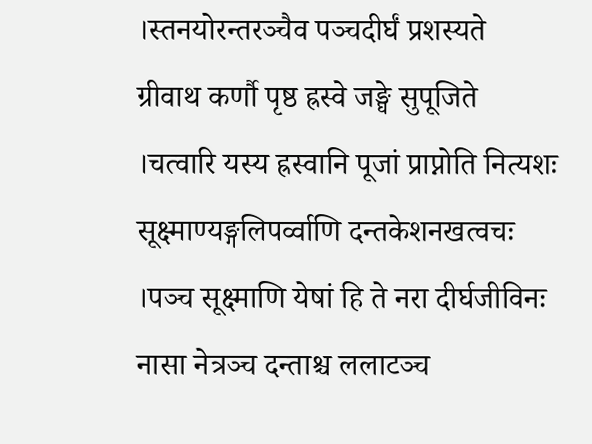।स्तनयोरन्तरञ्चैव पञ्चदीर्घं प्रशस्यते
ग्रीवाथ कर्णौ पृष्ठ ह्रस्वे जङ्घे सुपूजिते ।चत्वारि यस्य ह्रस्वानि पूजां प्राप्नोति नित्यशः
सूक्ष्माण्यङ्गलिपर्व्वाणि दन्तकेशनखत्वचः ।पञ्च सूक्ष्माणि येषां हि ते नरा दीर्घजीविनः
नासा नेत्रञ्च दन्ताश्च ललाटञ्च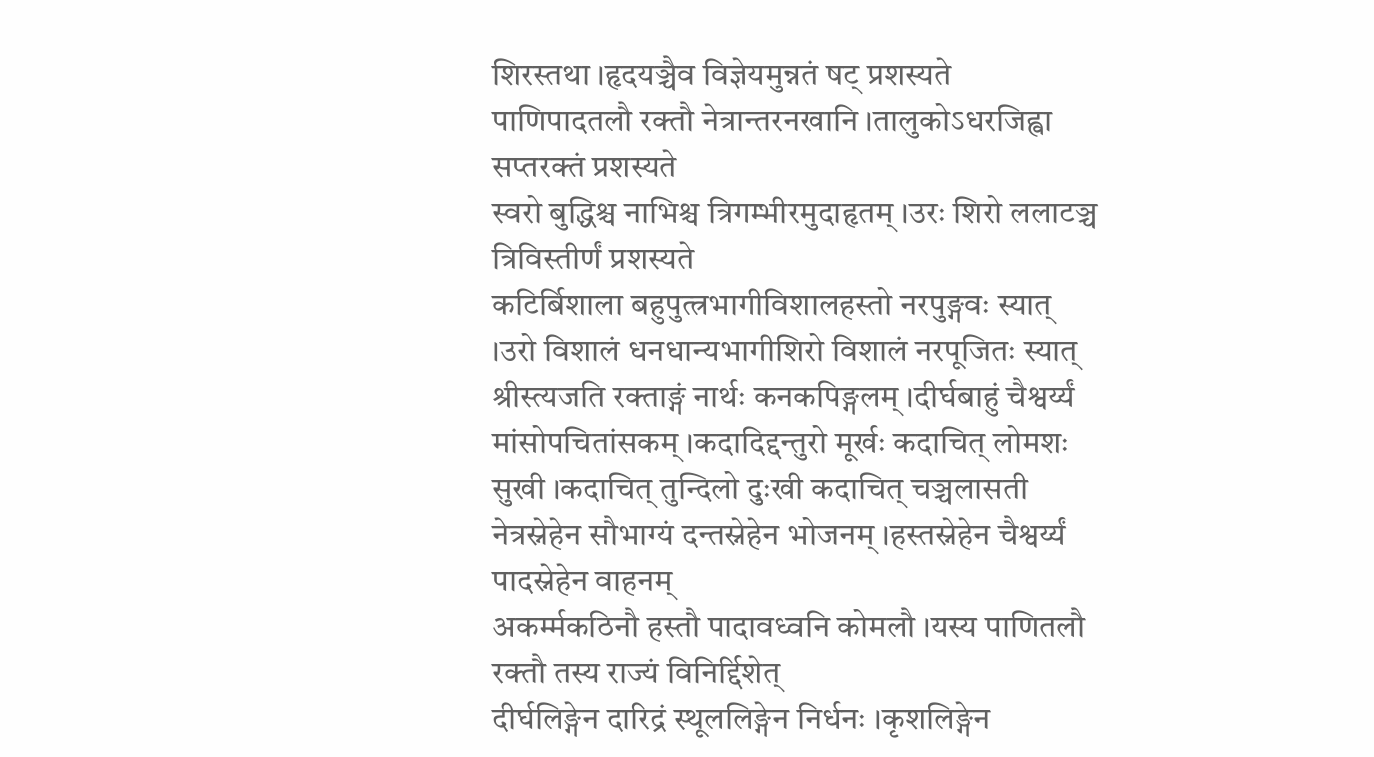शिरस्तथा ।हृदयञ्चैव विज्ञेयमुन्नतं षट् प्रशस्यते
पाणिपादतलौ रक्तौ नेत्रान्तरनखानि ।तालुकोऽधरजिह्वा सप्तरक्तं प्रशस्यते
स्वरो बुद्धिश्च नाभिश्च त्रिगम्भीरमुदाहृतम् ।उरः शिरो ललाटञ्च त्रिविस्तीर्णं प्रशस्यते
कटिर्बिशाला बहुपुत्त्रभागीविशालहस्तो नरपुङ्गवः स्यात् ।उरो विशालं धनधान्यभागीशिरो विशालं नरपूजितः स्यात्
श्रीस्त्यजति रक्ताङ्गं नार्थः कनकपिङ्गलम् ।दीर्घबाहुं चैश्वर्य्यं मांसोपचितांसकम् ।कदादिद्दन्तुरो मूर्खः कदाचित् लोमशः सुखी ।कदाचित् तुन्दिलो दुःखी कदाचित् चञ्चलासती
नेत्रस्नेहेन सौभाग्यं दन्तस्नेहेन भोजनम् ।हस्तस्नेहेन चैश्वर्य्यं पादस्नेहेन वाहनम्
अकर्म्मकठिनौ हस्तौ पादावध्वनि कोमलौ ।यस्य पाणितलौ रक्तौ तस्य राज्यं विनिर्द्दिशेत्
दीर्घलिङ्गेन दारिद्रं स्थूललिङ्गेन निर्धनः ।कृशलिङ्गेन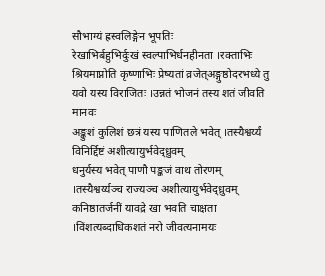सौभाग्यं ह्रस्वलिङ्गेन भूपतिः
रेखाभिर्बहुभिर्दुःखं स्वल्पाभिर्धनहीनता ।रक्ताभिः श्रियमाप्नोति कृष्णाभिः प्रेष्यतां व्रजेत्अङ्गुष्ठोदरभध्ये तु यवो यस्य विराजितः ।उन्नतं भोजनं तस्य शतं जीवति मानवः
अङ्कुशं कुलिशं छत्रं यस्य पाणितले भवेत् ।तस्यैश्वर्य्यं विनिर्द्दिष्टं अशीत्यायुर्भवेद्ध्रुवम्
धनुर्यस्य भवेत् पाणौ पङ्कजं वाथ तोरणम् ।तस्यैश्वर्य्यञ्च राज्यञ्च अशीत्यायुर्भवेद्ध्रुवम्
कनिष्ठातर्जनीं यावद्रे खा भवति चाक्षता ।विंशत्यब्दाधिकशतं नरो जीवत्यनामयः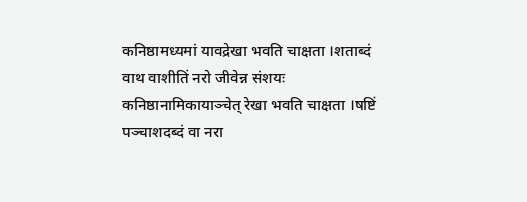कनिष्ठामध्यमां यावद्रेखा भवति चाक्षता ।शताब्दं वाथ वाशीतिं नरो जीवेन्न संशयः
कनिष्ठानामिकायाञ्चेत् रेखा भवति चाक्षता ।षष्टिं पञ्चाशदब्दं वा नरा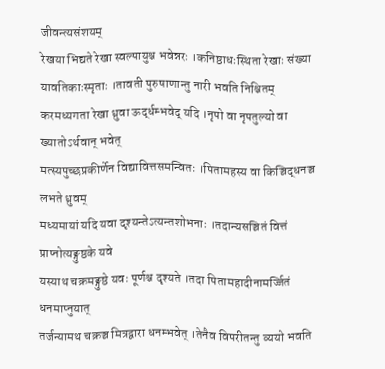जीवन्त्यसंशयम्
रेखया भिद्यते रेखा स्वल्पायुश्च भवेन्नरः ।कनिष्ठाधःस्थिता रेखाः संख्या यावतिकाःस्मृताः ।तावती पुरुषाणान्तु नारी भवति निश्चितम्
करमध्यगता रेखा ध्रुवा ऊर्द्धम्भवेद् यदि ।नृपो वा नृपतुल्यो वा ख्यातोऽर्थवान् भवेत्
मत्स्यपुच्छप्रकीर्णेन विद्यावित्तसमन्वितः ।पितामहस्य वा किञ्चिद्धनञ्च लभते ध्रुवम्
मध्यमायां यदि यवा दृश्यन्तेऽत्यन्तशोभनाः ।तदान्यसञ्चितं वित्तं प्राप्नोत्यङ्गुष्ठके यवे
यस्याथ चक्रमङ्गुष्ठे यवः पूर्णश्च दृश्यते ।तदा पितामहादीनामर्ज्जितं धनमाप्नुयात्
तर्जन्यामथ चक्रञ्च मित्रद्वारा धनम्भवेत् ।तेनैव विपरीतन्तु व्ययो भवति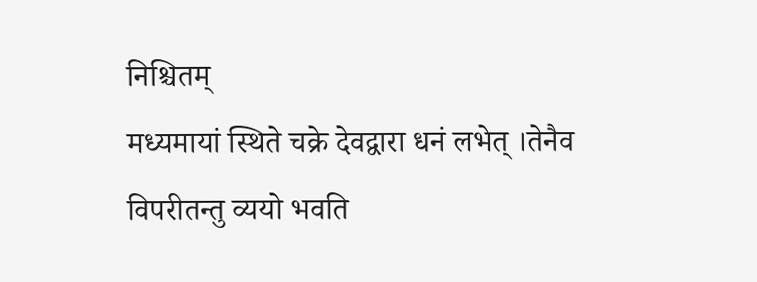निश्चितम्
मध्यमायां स्थिते चक्रे देवद्वारा धनं लभेत् ।तेनैव विपरीतन्तु व्ययो भवति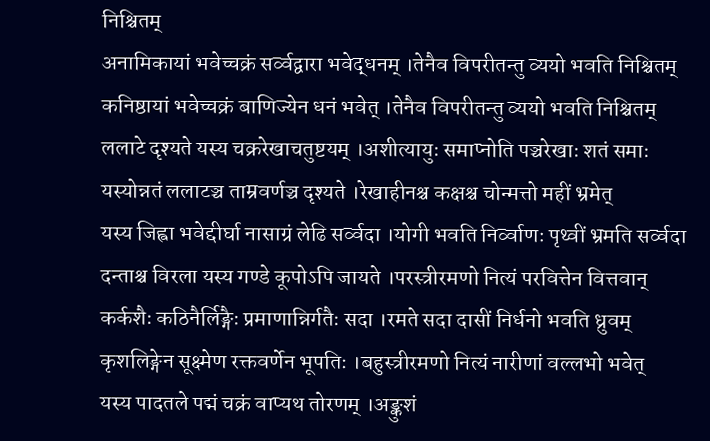निश्चितम्
अनामिकायां भवेच्चक्रं सर्व्वद्वारा भवेद्धनम् ।तेनैव विपरीतन्तु व्ययो भवति निश्चितम्
कनिष्ठायां भवेच्चक्रं बाणिज्येन धनं भवेत् ।तेनैव विपरीतन्तु व्ययो भवति निश्चितम्
ललाटे दृश्यते यस्य चक्ररेखाचतुष्टयम् ।अशीत्यायुः समाप्नोति पञ्चरेखाः शतं समाः
यस्योन्नतं ललाटञ्च ताम्रवर्णञ्च दृश्यते ।रेखाहीनश्च कक्षश्च चोन्मत्तो महीं भ्रमेत्
यस्य जिह्वा भवेद्दीर्घा नासाग्रं लेढि सर्व्वदा ।योगी भवति निर्व्वाणः पृथ्वीं भ्रमति सर्व्वदा
दन्ताश्च विरला यस्य गण्डे कूपोऽपि जायते ।परस्त्रीरमणो नित्यं परवित्तेन वित्तवान्
कर्कशैः कठिनैर्लिङ्गैः प्रमाणान्निर्गतैः सदा ।रमते सदा दासीं निर्धनो भवति ध्रुवम्
कृशलिङ्गेन सूक्ष्मेण रक्तवर्णेन भूपतिः ।बहुस्त्रीरमणो नित्यं नारीणां वल्लभो भवेत्
यस्य पादतले पद्मं चक्रं वाप्यथ तोरणम् ।अङ्कुशं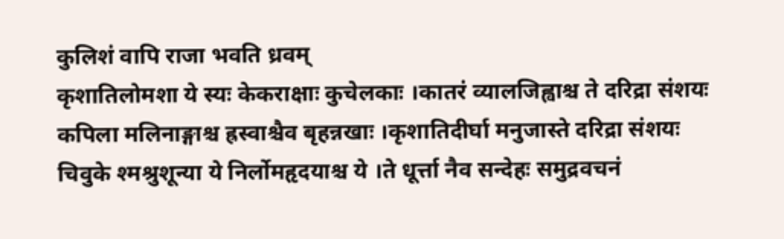कुलिशं वापि राजा भवति ध्रवम्
कृशातिलोमशा ये स्यः केकराक्षाः कुचेलकाः ।कातरं व्यालजिह्वाश्च ते दरिद्रा संशयः
कपिला मलिनाङ्गाश्च ह्रस्वाश्चैव बृहन्नखाः ।कृशातिदीर्घा मनुजास्ते दरिद्रा संशयः
चिवुके श्मश्रुशून्या ये निर्लोमहृदयाश्च ये ।ते धूर्त्ता नैव सन्देहः समुद्रवचनं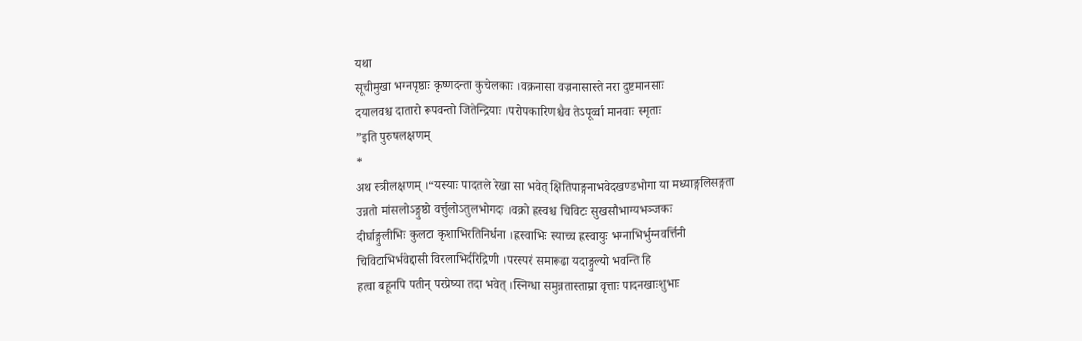यथा
सूचीमुखा भग्नपृष्ठाः कृष्णदन्ता कुचेलकाः ।वक्रनासा वज्रनासास्ते नरा दुष्टमानसाः
दयालवश्च दातारो रूपवन्तो जितेन्द्रियाः ।परोपकारिणश्चैव तेऽपूर्व्वा मानवाः स्मृताः
”इति पुरुषलक्षणम्
*
अथ स्त्रीलक्षणम् ।“यस्याः पादतले रेखा सा भवेत् क्षितिपाङ्गनाभवेदखण्डभोगा या मध्याङ्गलिसङ्गता
उन्नतो मांसलोऽङ्गुष्ठो वर्त्तुलोऽतुलभोगदः ।वक्रो ह्रस्वश्च चिविटः सुखसौभाग्यभञ्जकः
दीर्घाङ्गुलीभिः कुलटा कृशाभिरतिनिर्धना ।ह्रस्वाभिः स्याच्च ह्रस्वायुः भग्नाभिर्भुग्नवर्त्तिनी
चिविटाभिर्भवेद्दासी विरलाभिर्दरिद्रिणी ।परस्परं समारूढा यदाङ्गुल्यो भवन्ति हि
हत्वा बहूनपि पतीन् परप्रेष्या तदा भवेत् ।स्निग्धा समुन्नतास्ताम्रा वृत्ताः पादनखाःशुभाः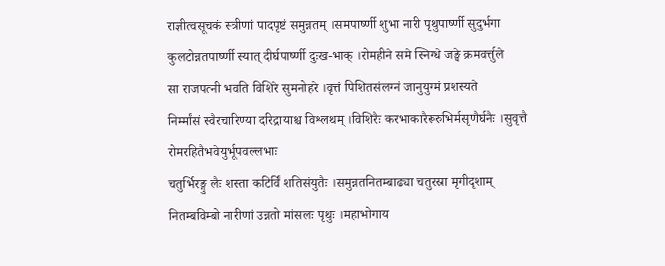राज्ञीत्वसूचकं स्त्रीणां पादपृष्टं समुन्नतम् ।समपार्ष्णी शुभा नारी पृथुपार्ष्णी सुदुर्भगा
कुलटोन्नतपार्ष्णी स्यात् दीर्घपार्ष्णी दुःख-भाक् ।रोमहीने समे स्निग्धे जङ्घे क्रमवर्त्तुले
सा राजपत्नी भवति विशिरे सुमनोहरे ।वृत्तं पिशितसंलग्नं जानुयुग्मं प्रशस्यते
निर्म्मांसं स्वैरचारिण्या दरिद्रायाश्च विश्लथम् ।विशिरैः करभाकारैरूरुभिर्मसृणैर्घनैः ।सुवृत्तै रोमरहितैभवेयुर्भूपवल्लभाः
चतुर्भिरङ्गु लैः शस्ता कटिर्विं शतिसंयुतैः ।समुन्नतनितम्बाढ्या चतुरस्रा मृगीदृशाम्
नितम्बविम्बो नारीणां उन्नतो मांसलः पृथुः ।महाभोगाय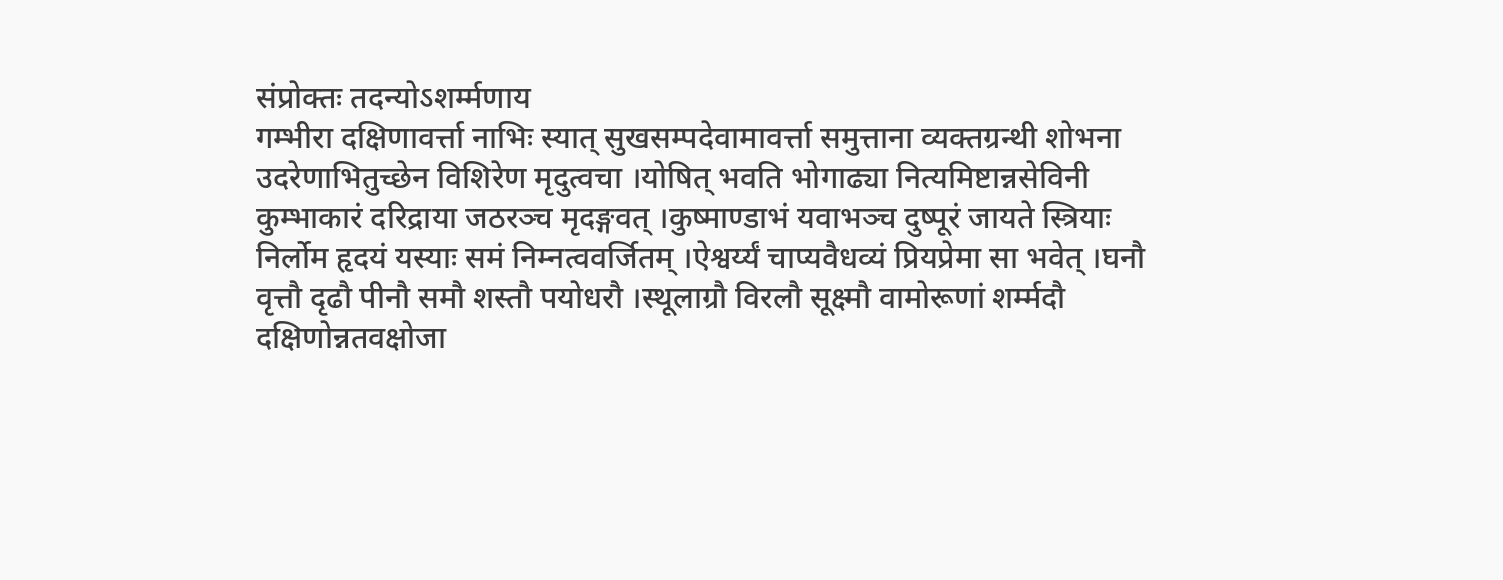संप्रोक्तः तदन्योऽशर्म्मणाय
गम्भीरा दक्षिणावर्त्ता नाभिः स्यात् सुखसम्पदेवामावर्त्ता समुत्ताना व्यक्तग्रन्थी शोभना
उदरेणाभितुच्छेन विशिरेण मृदुत्वचा ।योषित् भवति भोगाढ्या नित्यमिष्टान्नसेविनी
कुम्भाकारं दरिद्राया जठरञ्च मृदङ्गवत् ।कुष्माण्डाभं यवाभञ्च दुष्पूरं जायते स्त्रियाः
निर्लोम हृदयं यस्याः समं निम्नत्ववर्जितम् ।ऐश्वर्य्यं चाप्यवैधव्यं प्रियप्रेमा सा भवेत् ।घनौ वृत्तौ दृढौ पीनौ समौ शस्तौ पयोधरौ ।स्थूलाग्रौ विरलौ सूक्ष्मौ वामोरूणां शर्म्मदौ
दक्षिणोन्नतवक्षोजा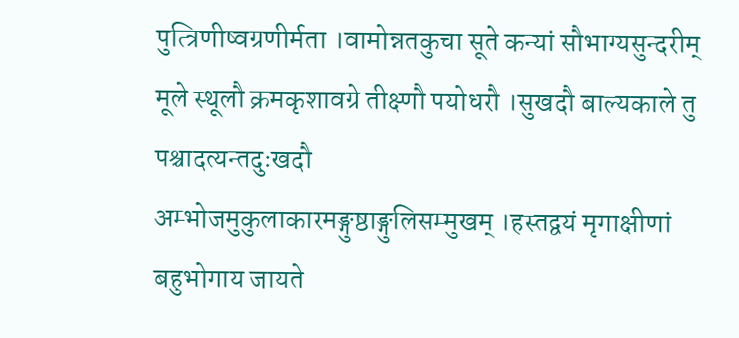पुत्त्रिणीष्वग्रणीर्मता ।वामोन्नतकुचा सूते कन्यां सौभाग्यसुन्दरीम्
मूले स्थूलौ क्रमकृशावग्रे तीक्ष्णौ पयोधरौ ।सुखदौ बाल्यकाले तु पश्चादत्यन्तदुःखदौ
अम्भोजमुकुलाकारमङ्गुष्ठाङ्गुलिसम्मुखम् ।हस्तद्वयं मृगाक्षीणां बहुभोगाय जायते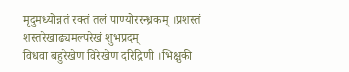मृदुमध्योन्नतं रक्तं तलं पाण्योररन्ध्रकम् ।प्रशस्तं शस्तरेखाढ्यमल्परेखं शुभप्रदम्
विधवा बहुरेखेण विरेखेण दरिद्रिणी ।भिक्षुकी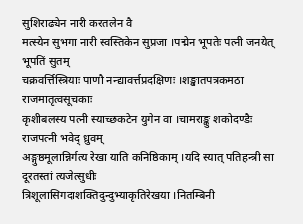सुशिराढ्येन नारी करतलेन वै
मत्स्येन सुभगा नारी स्वस्तिकेन सुप्रजा ।पद्मेन भूपतेः पत्नी जनयेत् भूपतिं सुतम्
चक्रवर्त्तिस्त्रियाः पाणौ नन्द्यावर्त्तप्रदक्षिणः ।शङ्खातपत्रकमठा राजमातृत्वसूचकाः
कृशीबलस्य पत्नी स्याच्छकटेन युगेन वा ।चामराङ्कु शकोदण्डैः राजपत्नी भवेद् ध्रुवम्
अङ्गुष्ठमूलान्निर्गत्य रेखा याति कनिष्ठिकाम् ।यदि स्यात् पतिहन्त्री सा दूरतस्तां त्यजेत्सुधीः
त्रिशूलासिगदाशक्तिदुन्दुभ्याकृतिरेखया ।नितम्बिनी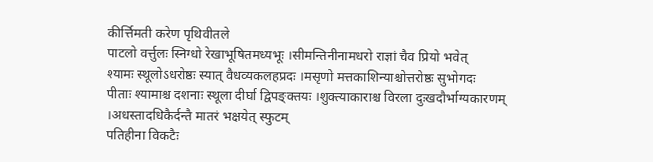कीर्त्तिमती करेण पृथिवीतले
पाटलो वर्त्तुलः स्निग्धो रेखाभूषितमध्यभूः ।सीमन्तिनीनामधरो राज्ञां चैव प्रियो भवेत्
श्यामः स्थूलोऽधरोष्ठः स्यात् वैधव्यकलहप्रदः ।मसृणो मत्तकाशिन्याश्चोत्तरोष्ठः सुभोगदः
पीताः श्यामाश्च दशनाः स्थूला दीर्घा द्विपङ्क्तयः ।शुक्त्याकाराश्च विरला दुःखदौर्भाग्यकारणम् ।अधस्तादधिकैर्दन्तै मातरं भक्षयेत् स्फुटम्
पतिहीना विकटैः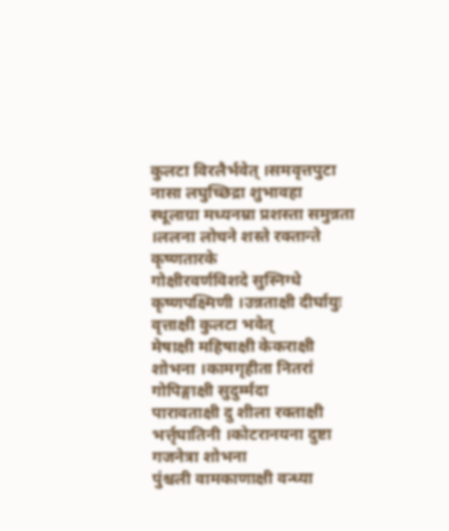कुलटा विरलैर्भवेत् ।समवृत्तपुटा नासा लघुच्छिद्रा शुभावहा
स्थूलाग्रा मध्यनम्रा प्रशस्ता समुन्नता ।ललना लोचने शस्ते रक्तान्ते कृष्णतारके
गोक्षीरवर्णविशदे सुस्निग्धे कृष्णपक्ष्मिणी ।उन्नताक्षी दीर्घायुः वृत्ताक्षी कुलटा भवेत्
मेषाक्षी महिषाक्षी केकराक्षी शोभना ।कामगृहीता नितरां गोपिङ्गाक्षी सुदुर्म्मदा
पारावताक्षी दु शीला रक्ताक्षी भर्त्तृघातिनी ।कोटरानयना दुष्टा गजनेत्रा शोभना
पुंश्चली वामकाणाक्षी वन्ध्या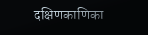दक्षिणकाणिका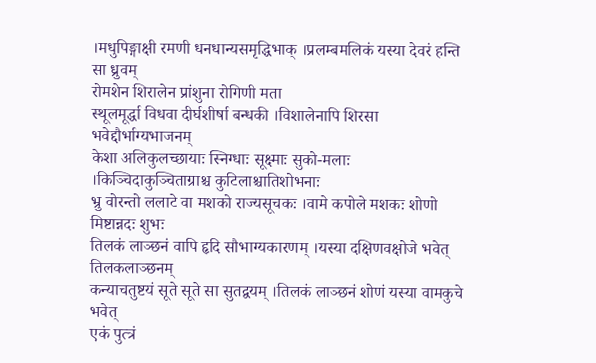।मधुपिङ्गाक्षी रमणी धनधान्यसमृद्धिभाक् ।प्रलम्बमलिकं यस्या देवरं हन्ति सा ध्रुवम्
रोमशेन शिरालेन प्रांशुना रोगिणी मता
स्थूलमूर्द्धा विधवा दीर्घशीर्षा बन्धकी ।विशालेनापि शिरसा भवेद्दौर्भाग्यभाजनम्
केशा अलिकुलच्छायाः स्निग्धाः सूक्ष्माः सुको-मलाः ।किञ्चिदाकुञ्चिताग्राश्च कुटिलाश्चातिशोभनाः
भ्रु वोरन्तो ललाटे वा मशको राज्यसूचकः ।वामे कपोले मशकः शोणो मिष्टान्नदः शुभः
तिलकं लाञ्छनं वापि हृदि सौभाग्यकारणम् ।यस्या दक्षिणवक्षोजे भवेत् तिलकलाञ्छनम्
कन्याचतुष्टयं सूते सूते सा सुतद्वयम् ।तिलकं लाञ्छनं शोणं यस्या वामकुचे भवेत्
एकं पुत्त्रं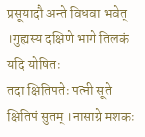प्रसूयादौ अन्ते विधवा भवेत् ।गुह्यस्य दक्षिणे भागे तिलकं यदि योषितः
तदा क्षितिपतेः पत्नी सूते क्षितिपं सुतम् ।नासाग्रे मशकः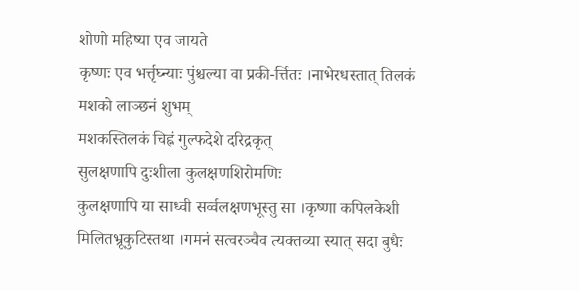शोणो महिष्या एव जायते
कृष्णः एव भर्त्तृघ्न्याः पुंश्चल्या वा प्रकी-र्त्तितः ।नाभेरधस्तात् तिलकं मशको लाञ्छनं शुभम्
मशकस्तिलकं चिह्नं गुल्फदेशे दरिद्रकृत्
सुलक्षणापि दुःशीला कुलक्षणशिरोमणिः
कुलक्षणापि या साध्वी सर्व्वलक्षणभूस्तु सा ।कृष्णा कपिलकेशी मिलितभ्रूकुटिस्तथा ।गमनं सत्वरञ्चैव त्यक्तव्या स्यात् सदा बुधैः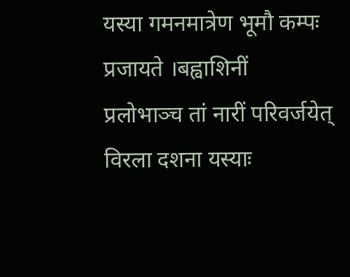यस्या गमनमात्रेण भूमौ कम्पः प्रजायते ।बह्वाशिनीं प्रलोभाञ्च तां नारीं परिवर्जयेत्
विरला दशना यस्याः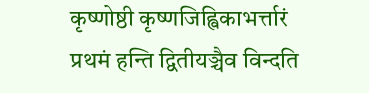कृष्णोष्ठी कृष्णजिह्विकाभर्त्तारं प्रथमं हन्ति द्वितीयञ्चैव विन्दति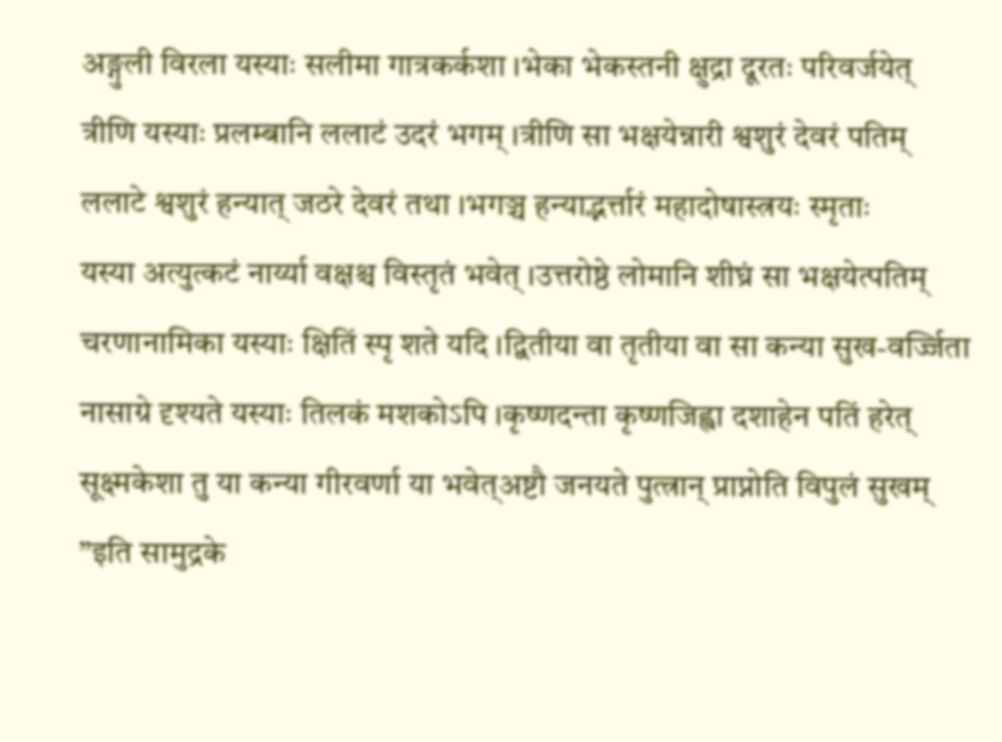अङ्गुली विरला यस्याः सलीमा गात्रकर्कशा ।भेका भेकस्तनी क्षुद्रा दूरतः परिवर्जयेत्
त्रीणि यस्याः प्रलम्बानि ललाटं उदरं भगम् ।त्रीणि सा भक्षयेन्नारी श्वशुरं देवरं पतिम्
ललाटे श्वशुरं हन्यात् जठरे देवरं तथा ।भगञ्च हन्याद्भर्त्तारं महादोषास्त्रयः स्मृताः
यस्या अत्युत्कटं नार्य्या वक्षश्च विस्तृतं भवेत् ।उत्तरोष्ठे लोमानि शीघ्रं सा भक्षयेत्पतिम्
चरणानामिका यस्याः क्षितिं स्पृ शते यदि ।द्वितीया वा तृतीया वा सा कन्या सुख-वर्ज्जिता
नासाग्रे दृश्यते यस्याः तिलकं मशकोऽपि ।कृष्णदन्ता कृष्णजिह्वा दशाहेन पतिं हरेत्
सूक्ष्मकेशा तु या कन्या गीरवर्णा या भवेत्अष्टौ जनयते पुत्त्रान् प्राप्नोति विपुलं सुखम्
”इति सामुद्रके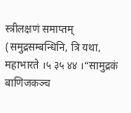स्त्रीलक्षणं समाप्तम्
(समुद्रसम्बन्धिनि, त्रि यथा, महाभारते ।५ ३५ ४४ ।“सामुद्रकं बाणिजकञ्च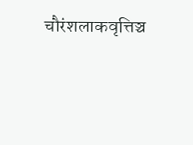चौरंशलाकवृत्तिञ्च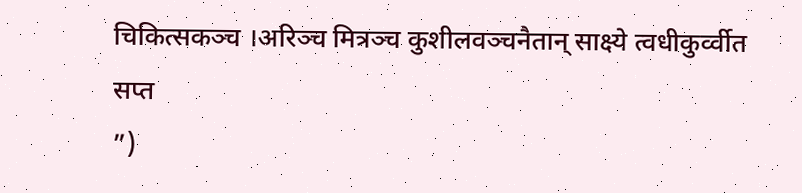चिकित्सकञ्च ।अरिञ्च मित्रञ्च कुशीलवञ्चनैतान् साक्ष्ये त्वधीकुर्व्वीत सप्त
”)